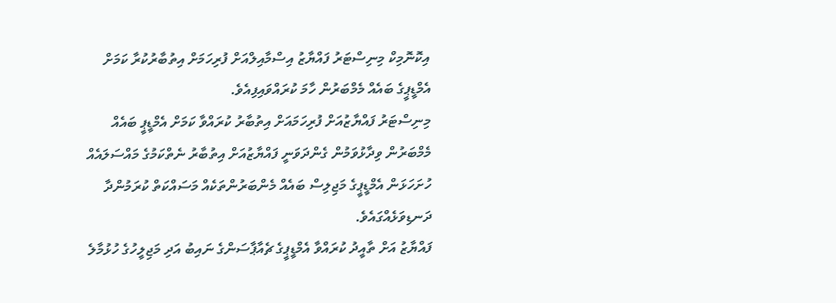އިކޮނޮމިކް މިނިސްޓަރު ފައްޔާޒު އިސްމާއިލްއަށް ފުރިހަމަށް އިތުބާރުކުރާ ކަމަށް އެމްޑީޕީގެ ބައެއް މެމްބަރުން ހާމަ ކުރައްވައިފިއެވެ.
މިނިސްޓަރު ފައްޔާޒުއަށް ފުރިހަމައަށް އިތުބާރު ކުރައްވާ ކަމަށް އެމްޑީޕީ ބައެއް މެމްބަރުން ވިދާޅުވަމުން ގެންދަވަނީ ފައްޔާޒުއަށް އިތުބާރު ނެތްކަމުގެ މައްސަލައެއް ހުށަހަޅަން އެމްޑީޕީގެ މަޖިލިސް ބައެއް މެންބަރުންތަކެއް މަސައްކަތް ކުރަމުންދާ ދަނޑިވަޅެއްގައެވެ.
ފައްޔާޒު އަށް ތާއީދު ކުރައްވާ އެމްޑީޕީގެ ޗެއާޕާސަންގެ ނައިބު އަދި މަޖިލީހުގެ ހުޅުމާލެ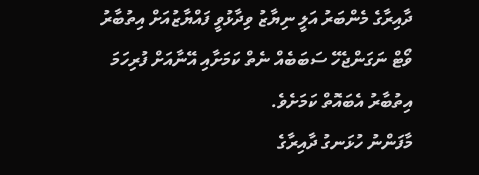ދާއިރާގެ މެންބަރު އަލީ ނިޔާޒު ވިދާޅުވީ ފައްޔާޒުއަށް އިތުބާރު ވޯޓް ނަގަންޖެހޭ ސަބަބެއް ނެތް ކަމަށާއި އޭނާއަށް ފުރިހަމަ އިތުބާރު އެބައޮތް ކަމަށެވެ.
މާފަންނު ހުޅަނގު ދާއިރާގެ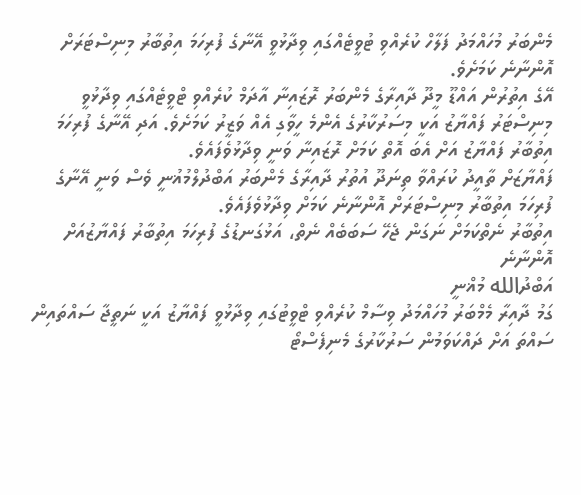މެންބަރު މުހައްމަދު ފަލާހް ކުރެއްވި ޓުވީޓެއްގައި ވިދާޅުވީ އޭނާގެ ފުރިހަމަ އިތުބާރު މިނިސްޓަރަށް އޮންނާނެ ކަމަށެވެ.
އޭގެ އިތުރުން އައްޑޫ މީދޫ ދާއިރާގެ މެންބަރު ރޮޒައިނާ އާދަމް ކުރެއްވި ޓްވީޓެއްގައި ވިދާޅުވީ މިނިސްޓަރު ފައްޔާޒު އަކީ މިސަރުކާރުގެ އެންމެ ހީވާގި އެއް ވަޒީރު ކަމަށެވެ. އަދި އޭނާގެ ފުރިހަމަ އިތުބާރު ފައްޔާޒު އަށް އެބަ އޮތް ކަމަށް ރޮޒައިނާ ވަނީ ވިދާޅުވެފައެވެ.
ފައްޔާޒަށް ތާއީދު ކުރައްވާ ތިނަދޫ އުތުރު ދާއިރާގެ މެންބަރު އަބްދުލްމުޣުނީ ވެސް ވަނީ އޭނާގެ ފުރިހަމަ އިތުބާރު މިނިސްޓަރަށް އޮންނާނެ ކަމަށް ވިދާޅުވެފައެވެ.
އިތުބާރު ނެތްކަމަށް ނަގަން ޖެހޭ ސަބަބެއް ނެތް، އަޅުގަނޑުގެ ފުރިހަމަ އިތުބާރު ފައްޔާޒުއަށް އޮންނާނެ
އަބްދުالله މުޣްނީ
ގަމު ދާއިރާ މެމްބަރު މުހައްމަދު ވިސާމް ކުރެއްވި ޓްވީޓުގައި ވިދާޅުވީ ފައްޔާޒު އަކީ ނަތީޖާ ސައްތައިން ސައްތަ އަށް ދައްކަވަމުން ސަރުކާރުގެ މެނިފެސްޓޯ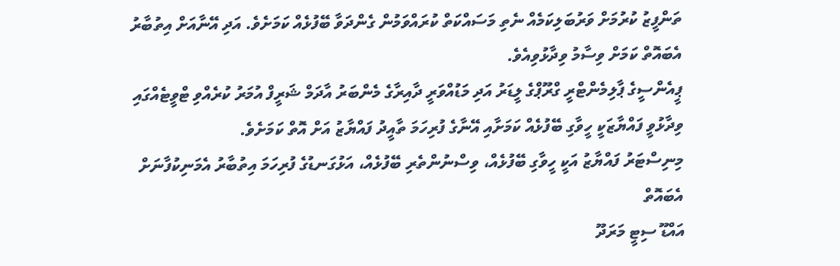ތަންފީޒު ކުރުމަށް ވަރުބަލިކަމެއް ނެތި މަސައްކަތް ކުރައްވަމުން ގެންދަވާ ބޭފުޅެއް ކަމަށެވެ. އަދި އޭނާއަށް އިތުބާރު އެބައޮތް ކަމަށް ވިސާމު ވިދާޅުވިއެވެ.
ޕީއެންސީގެ ޕާލިމެންޓްރީ ގްރޫޕްގެ ލީޑަރު އަދި މަޑުއްވަރީ ދާއިރާގެ މެންބަރު އާދަމް ޝަރީފް އުމަރު ކުރެއްވި ޓްވީޓެއްގައި ވިދާޅުވީ ފައްޔާޒަކީ ހީވާގި ބޭފުޅެއް ކަމަށާއި އޭނާގެ ފުރިހަމަ ތާއީދު ފައްޔާޒު އަށް އޮތް ކަމަށެވެ.
މިނިސްޓަރު ފައްޔާޒު އަކީ ހީވާގި ބޭފުޅެއް، ވިސްނުންތެރި ބޭފުޅެއް، އަޅުގަނޑުގެ ފުރިހަމަ އިތުބާރު އެމަނިކުފާނަށް އެބައޮތް
އައްޑޫ ސިޓީ މަރަދޫ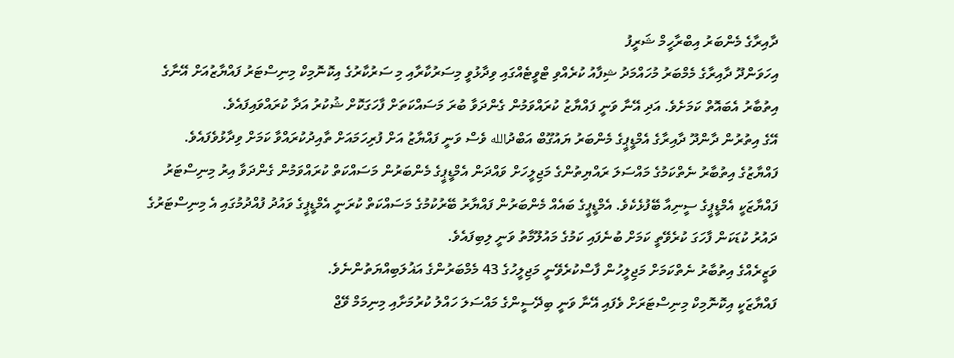ދާއިރާގެ މެންބަރު އިބްރާހީމް ޝަރީފު
އިހަވަންދޫ ދާއިރާގެ މެމްބަރު މުހައްމަދު ޝިފާއު ކުރެއްވި ޓްވީޓެއްގައި ވިދާޅުވީ މިސަރުކާރާއި މި ސަރުކާރުގެ އިކޮނޮމިކް މިނިސްޓަރު ފައްޔާޒުއަށް އޭނާގެ އިތުބާރު އެބައޮތް ކަމަށެވެ. އަދި އޭނާ ވަނީ ފައްޔާޒު ކުރައްވަމުން ގެންދަވާ ބުރަ މަސައްކަތަށް ފާހަގަކޮށް ޝުކުރު އަދާ ކުރައްވައިފައެވެ.
އޭގެ އިތުރުން ދާންދޫ ދާއިރާގެ އެމްޑީޕީގެ މެންބަރު ޔައުގޫބް އަބްދުالله ވެސް ވަނީ ފައްޔާޒު އަށް ފުރިހަމައަށް ތާއިދުކުރައްވާ ކަމަށް ވިދާޅުވެފައެވެ.
ފައްޔާޒުގެ އިތުބާރު ނެތްކަމުގެ މައްސަލަ ރައްޔިތުންގެ މަޖިލީހަށް ވައްދަން އެމްޑީޕީގެ މެންބަރުން މަސައްކަތް ކުރައްވަމުން ގެންދަވާ އިރު މިނިސްޓަރު ފައްޔާޒަކީ އެމްޑީޕީގެ ސީނިއާ ބޭފުޅެކެވެ. އެމްޑީޕީގެ ބައެއް މެންބަރުން ފައްޔާރު ބޭރުކުމުގެ މަސައްކަތް ކުރަނީ އެމްޑީޕީގެ ވައުދު ފުއްދުމުގައި އެ މިނިސްޓަރުގެ ދައުރު ކުޑަކަން ފާހަގަ ކުރެވޭތީ ކަމަށް ބުނެފައި ކަމުގެ މައުލޫމާތު ވަނީ ލިބިފައެވެ.
ވަޒީރެއްގެ އިތުބާރު ނެތްކަމަށް މަޖިލީހުން ފާސްކުރެވޭނީ މަޖިލީހުގެ 43 މެމްބަރުންގެ އަޣުލަބިއްޔަތުންނެވެ.
ފައްޔާޒަކީ އިކޮނޮމިކް މިނިސްޓަރަށް ވެފައި އޭނާ ވަނީ ބިދޭސީންގެ މައްސަލަ ހައްލު ކުރުމަށާއި މިނިމަމް ވޭޖް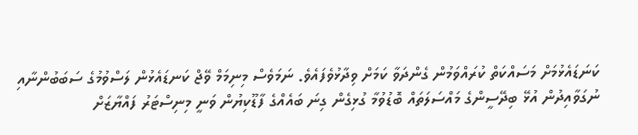ކަނަޑައެޅުމަށް މަސައްކަތް ކުރައްވަމުން ގެންދަވާ ކަމަށް ވިދާޅުވެފައެވެ. ނަމަވެސް މިނިމަމް ވޭޖް ކަނޑައެޅުން ލަސްވުމުގެ ސަބަބުންނާއި ނުގަވާއިދުން އުޅޭ ބިދޭސީންގެ މައްސަލަތައް ބޮޑުވުމާ ގުޅިގެން ގިނަ ބައެއްގެ ފާޑޫކިޔުން ވަނީ މިނިސްޓަރު ފައްޔާޒަށް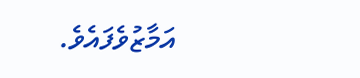އަމާޒުވެފައެވެ.